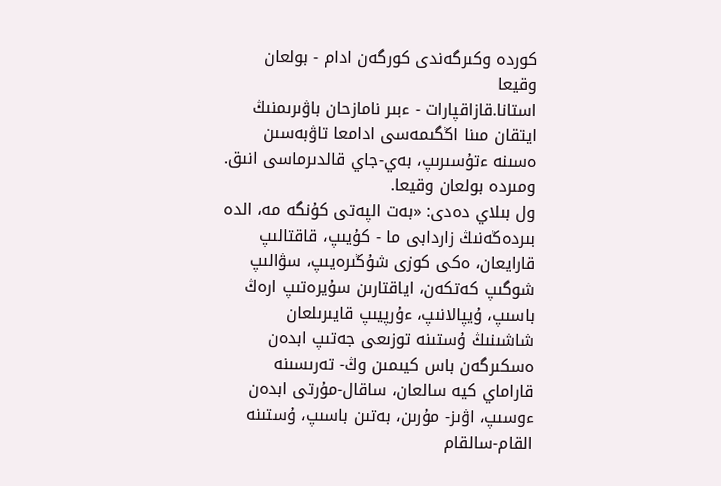كوردە وكىرگەندى كورگەن ادام - بولعان وقيعا
استانا.قازاقپارات - ءبىر نامازحان باۋىرىمنىڭ ايتقان مىنا اڭگىمەسى ادامعا تاۋبەسىن ەسىنە ءتۇسىرىپ، بەي-جاي قالدىرماسى انىق. ومىردە بولعان وقيعا.
ول بىلاي دەدى: «بەت الپەتى كۇنگە مە، الدە بىردەڭەنىڭ زاردابى ما - كۇيىپ، قاقتالىپ قارايعان، ەكى كوزى شۇڭىرەيىپ، سۋالىپ شوگىپ كەتكەن، اياقتارىن سۇيرەتىپ ارەڭ باسىپ، ۇيپالانىپ، ءۇرپيىپ قايىرىلعان شاشىنىڭ ۇستىنە توزىعى جەتىپ ابدەن ەسكىرگەن باس كيىمىن وڭ- تەرىسىنە قاراماي كيە سالعان، ساقال-مۇرتى ابدەن ءوسىپ، اۋىز- مۇرىن، بەتىن باسىپ، ۇستىنە القام-سالقام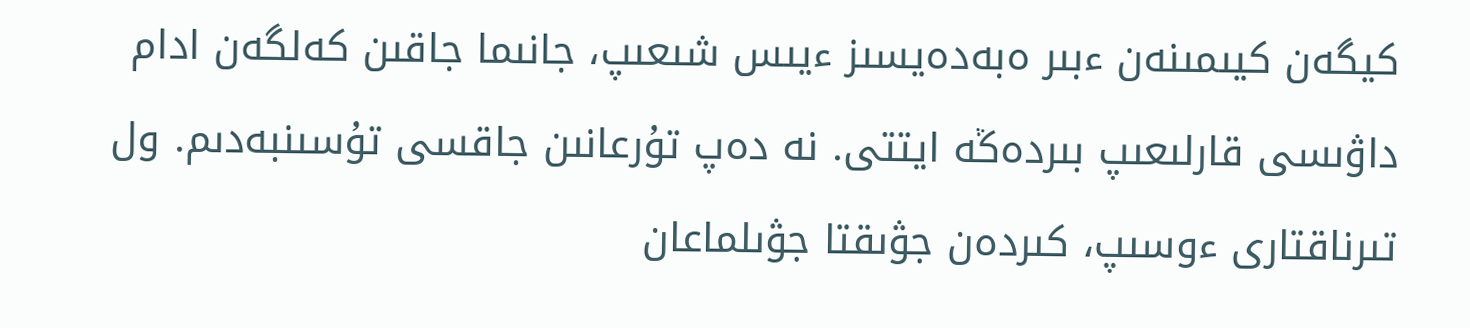كيگەن كيىمىنەن ءبىر ەبەدەيسىز ءيىس شىعىپ، جانىما جاقىن كەلگەن ادام داۋىسى قارلىعىپ بىردەڭە ايتتى. نە دەپ تۇرعانىن جاقسى تۇسىنبەدىم. ول تىرناقتارى ءوسىپ، كىردەن جۋىقتا جۋىلماعان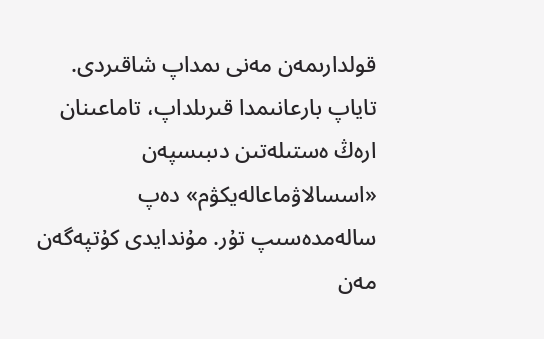قولدارىمەن مەنى ىمداپ شاقىردى. تاياپ بارعانىمدا قىرىلداپ، تاماعىنان ارەڭ ەستىلەتىن دىبىسپەن «اسسالاۋماعالەيكۋم» دەپ سالەمدەسىپ تۇر. مۇندايدى كۇتپەگەن مەن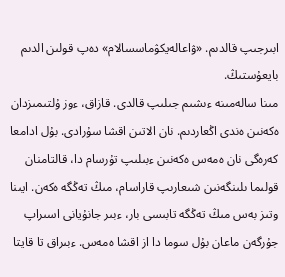ابىرجىپ قالدىم. «ۋاعالەيكۋماسسالام» دەپ قولىن الدىم بايعۇستىڭ.
مىنا سالەمىنە ءىشىم جىلىپ قالدى. قازاق، ءوز ۇلتىمىزدان ەكەنىن ەندى اڭعاردىم. نان الاتىن اقشا سۇرادى. بۇل ادامعا كەرەگى نان ەمەس ەكەنىن ءبىلىپ تۇرسام دا، قالتامنان قولىما ىلىنگەنىن شىعارىپ قاراسام، مىڭ تەڭگە ەكەن. ايىنا وتىز بەس مىڭ تەڭگە تابىسى بار، ءبىر جانۇيانى اسىراپ جۇرگەن ماعان بۇل سوما دا از اقشا ەمەس. ءبىراق تا قايتا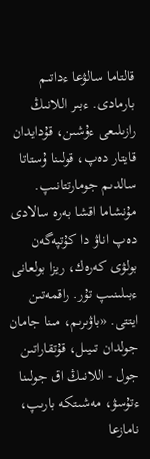قالتاما سالۋعا ءداتىم بارمادى. ءبىر اللانىڭ رازىلىعى ءۇشىن، قۇدايدان قايتار دەپ، قولىنا ۇستاتا سالدىم جومارتتانىپ. مۇنشاما اقشا بەرە سالادى دەپ اناۋ دا كۇتپەگەن بولۋى كەرەك، ريزا بولعانى ءبىلىنىپ تۇر. راقمەتىن ايتتى. «باۋىرىم، مىنا جامان جولدان تىيىل، قۇتقاراتىن جول - اللانىڭ اق جولىنا ءتۇسۋ، مەشىتكە بارىپ، نامازعا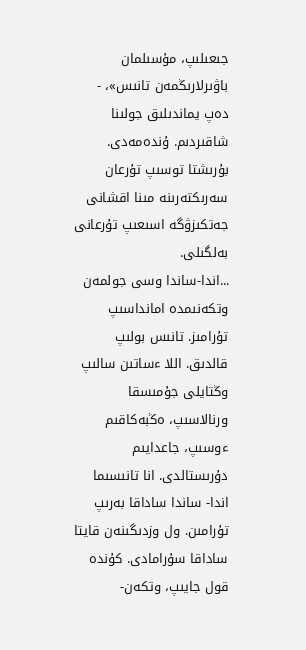جىعىلىپ، مۇسىلمان باۋىرلارىڭمەن تانىس»، - دەپ يماندىلىق جولىنا شاقىردىم. ۇندەمەدى. بۇرىشتا توسىپ تۇرعان سەرىكتەرىنە مىنا اقشانى جەتكىزۋگە اسىعىپ تۇرعانى بەلگىلى.
...اندا-ساندا وسى جولمەن وتكەنىمدە امانداسىپ تۇرامىز. تانىس بولىپ قالدىق. اللا ءساتىن سالىپ وڭتايلى جۇمىسقا ورنالاسىپ، ەڭبەكاقىم ءوسىپ، جاعدايىم دۇرىستالدى. انا تانىسىما اندا- ساندا ساداقا بەرىپ تۇرامىن. ول وزدىگىنەن قايتا ساداقا سۇرامادى. كۇندە قول جايىپ، وتكەن-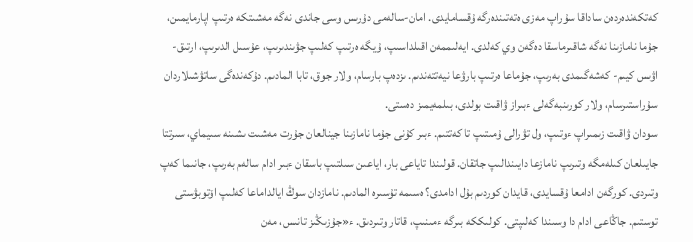كەتكەندەردەن ساداقا سۇراپ مەزى ەتەتىندەرگە ۇقسامايدى. امان-سالەمى دۇرىس وسى جاندى نەگە مەشىتكە ەرتىپ اپارمايمىن، جۇما نامازىنا نەگە شاقىرماسقا دەگەن وي كەلدى. ايەلىممەن اقىلداسىپ، ۇيگە ەرتىپ كەلىپ جۋىندىرىپ، عۇسىل الدىرىپ، ارتىق- اۋىس كيىم- كەشەگىمدى بەرىپ، جۇماعا ەرتىپ بارۋعا نيەتتەندىم. ىزدەپ بارسام، ولار جوق، تابا المادىم. دۇكەندەگى ساتۋشىلاردان سۇراستىرسام، ولار كورىنبەگەلى ءبىراز ۋاقىت بولدى، بىلمەيمىز دەستى.
سودان ۋاقىت زىمىراپ ءوتىپ، ول تۋرالى ۇمىتىپ تا كەتتىم. ءبىر كۇنى جۇما نامازىنا جينالعان جۇرت مەشىت ىشىنە سىيماي، سىرتتا جايىلعان كىلەمگە وتىرىپ نامازعا دايىندالىپ جاتقان. قولىندا تاياعى بار، اياعىن سىلتىپ باسقان ءبىر ادام سالەم بەرىپ، جانىما كەپ وتىردى. كورگەن ادامعا ۇقسايدى، قايدان كوردىم بۇل ادامدى؟ ەسىمە تۇسىرە المادىم. نامازدان سوڭ ايالداماعا كەلىپ اۆتوبۋستى توستىم. جاڭاعى ادام دا وسىندا كەلىپتى. كولىككە بىرگە ءمىنىپ، قاتار وتىردىق. ء«جۇزىڭىز تانىس، مەن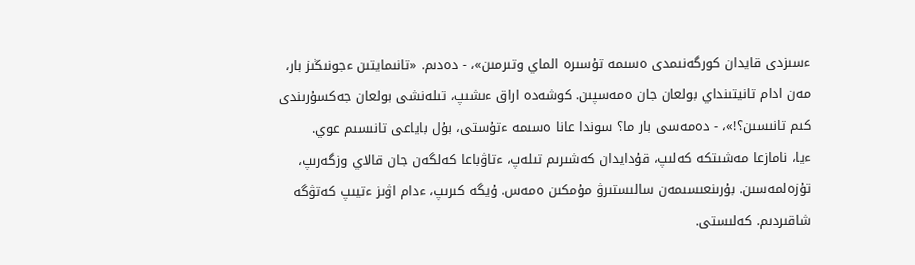ءسىزدى قايدان كورگەنىمدى ەسىمە تۇسىرە الماي وتىرمىن»، - دەدىم. «تانىمايتىن ءجونىڭىز بار، مەن ادام تانيتىنداي بولعان جان ەمەسپىن. كوشەدە اراق ءىشىپ، تىلەنشى بولعان جەكسۇرىندى كىم تانىسىن؟!»، - دەمەسى بار ما؟ سوندا عانا ەسىمە ءتۇستى، بۇل باياعى تانىسىم عوي.
ءيا، نامازعا مەشىتكە كەلىپ، قۇدايدان كەشىرىم تىلەپ، ءتاۋباعا كەلگەن جان قالاي وزگەرىپ، تۇزەلمەسىن. بۇرىنعىسىمەن سالىستىرۋ مۇمكىن ەمەس. ۇيگە كىرىپ، ءدام اۋىز ءتيىپ كەتۋگە شاقىردىم. كەلىستى.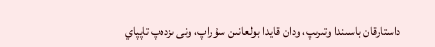داستارقان باسىندا وتىرىپ، ودان قايدا بولعانىن سۇراپ، ونى ىزدەپ تاپپاي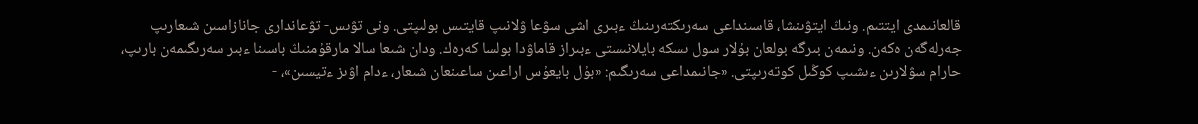قالعانىمدى ايتتىم. ونىڭ ايتۋىنشا، قاسىنداعى سەرىكتەرىنىڭ ءبىرى اشى سۋعا ۋلانىپ قايتىس بولىپتى. ونى تۋىس- تۋعاندارى جانازاسىن شىعارىپ جەرلەگەن ەكەن. ونىمەن بىرگە بولعان بۇلار سول ىسكە بايلانىستى ءبىراز قاماۋدا بولسا كەرەك. ودان شىعا سالا مارقۇمنىڭ باسىنا ءبىر سەرىگىمەن بارىپ، حارام سۋلارىن ءىشىپ كوڭىل كوتەرىپتى. «جانىمداعى سەرىگىم: «بۇل بايعۇس اراعىن ساعىنعان شىعار، ءدام اۋىز ءتيسىن»، -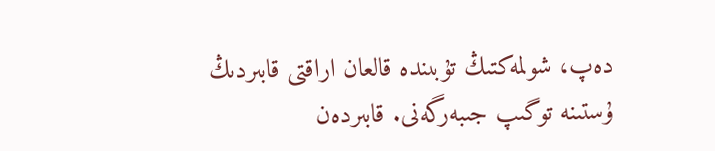دەپ، شولمەكتىڭ تۇبىندە قالعان اراقتى قابىردىڭ ۇستىنە توگىپ جىبەرگەنى. قابىردەن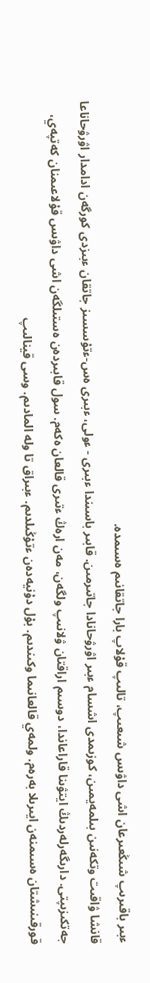ءبىر باقىرىپ شىڭعىرعان اشى داۋىس شىعىپ، تالىپ قۇلاپ بارا جاتقانىم ەسىمدە.
قانشا ۋاقىت وتكەنىن بىلمەيمىن، كوزىمدى اشسام ءبىر اۋرۋحانادا جاتىرمىن. قابىر باسىندا ءبىرى - ءولى، ءبىرى ەس-ءتۇسسىز جاتقان ءبىزدى كورگەن ادامدار اۋرۋحاناعا جەتكىزىپتى. دارىگەرلەردىڭ ايتۋىنا قاراعاندا، دوسىم اراقتان ۋلانىپ ولگەن، مەن ارەڭ ءتىرى قالعان ەكەم. سول قابىردەن ەستىلگەن اشى داۋىس قۇلاعىمنان كەتپەي، قورقىنىشتان ەسىمنەن ايىرىلا بەرەم. ولمەي قالعانىما وكىندىم. بۇل دۇنيەدەن ءتۇڭىلدىم. ءبىراق تا ولە المادىم. وسى قينالىپ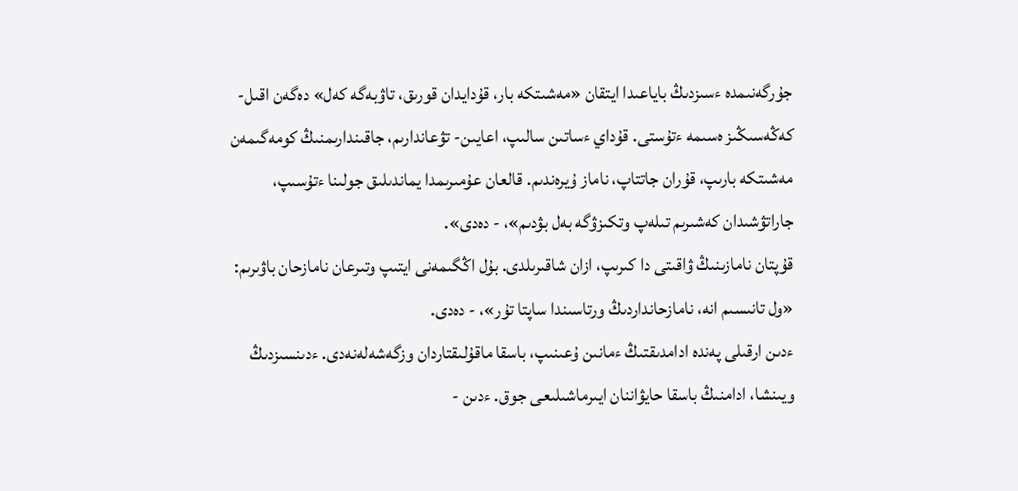جۇرگەنىمدە ءسىزدىڭ باياعىدا ايتقان «مەشىتكە بار، قۇدايدان قورىق، تاۋبەگە كەل» دەگەن اقىل- كەڭەسىڭىز ەسىمە ءتۇستى. قۇداي ءساتىن سالىپ، اعايىن- تۋعاندارىم، جاقىندارىمنىڭ كومەگىمەن مەشىتكە بارىپ، قۇران جاتتاپ، ناماز ۇيرەندىم. قالعان عۇمىرىمدا يماندىلىق جولىنا ءتۇسىپ، جاراتۋشىدان كەشىرىم تىلەپ وتكىزۋگە بەل بۋدىم»، - دەدى».
قۇپتان نامازىنىڭ ۋاقىتى دا كىرىپ، ازان شاقىرىلدى. بۇل اڭگىمەنى ايتىپ وتىرعان نامازحان باۋىرىم: «ول تانىسىم انە، نامازحانداردىڭ ورتاسىندا ساپتا تۇر»، - دەدى.
ءدىن ارقىلى پەندە ادامدىقتىڭ ءمانىن ۇعىنىپ، باسقا ماقۇلىقتاردان وزگەشەلەنەدى. ءدىنسىزدىڭ ويىنشا، ادامنىڭ باسقا حايۋاننان ايىرماشىلىعى جوق. ءدىن -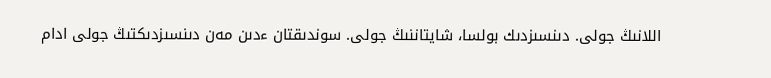اللانىڭ جولى. دىنسىزدىك بولسا، شايتاننىڭ جولى. سوندىقتان ءدىن مەن دىنسىزدىكتىڭ جولى ادام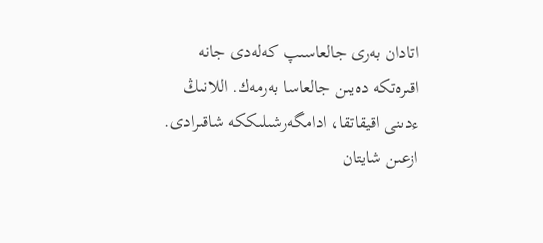اتادان بەرى جالعاسىپ كەلەدى جانە اقىرەتكە دەيىن جالعاسا بەرمەك. اللانىڭ ءدىنى اقيقاتقا، ادامگەرشىلىككە شاقىرادى. ازعىن شايتان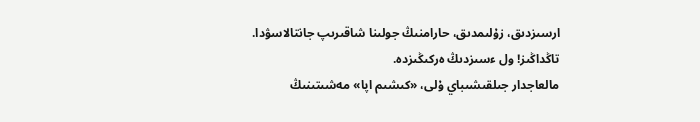ارسىزدىق، زۇلىمدىق، حارامنىڭ جولىنا شاقىرىپ جانتالاسۋدا.
تاڭداڭىز! ول ءسىزدىڭ ەركىڭىزدە.
مالعاجدار جىلقىشىباي ۇلى، «كىشىم اپا» مەشىتىنىڭ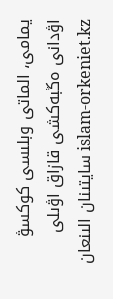يمامى، الماتى وبلىسى كوكسۋ اۋدانى ەڭبەكشى قازاق اۋىلى
islam-orkeniet.kz سايتىنان الىنعان